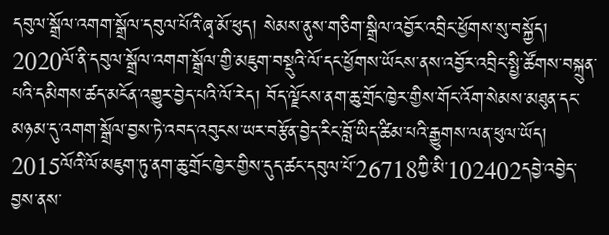དབུལ་སྒྲོལ་འགག་སྒྲོལ་དབུལ་པོའི་ཞྭ་མོ་ཕུད། སེམས་ནུས་གཅིག་སྒྲིལ་འབྱོར་འབྲིང་ཕྱོགས་སུ་བསྐྱོད།
2020ལོ་ནི་དབུལ་སྒྲོལ་འགག་སྒྲོལ་གྱི་མཇུག་བསྡུའི་ལོ་དང་ཕྱོགས་ཡོངས་ནས་འབྱོར་འབྲིང་སྤྱི་ཚོགས་བསྐྲུན་པའི་དམིགས་ཚད་མངོན་འགྱུར་བྱེད་པའི་ལོ་རེད། བོད་ལྗོངས་ནག་ཆུ་གྲོང་ཁྱེར་གྱིས་གོང་འོག་སེམས་མཐུན་དང་མཉམ་དུ་འགག་སྒྲོལ་བྱས་ཏེ་འབད་འབུངས་ཡར་བརྩོན་བྱེད་རིང་བློ་ཡིད་ཚིམ་པའི་རྒྱུགས་ལན་ཕུལ་ཡོད། 2015ལོའི་ལོ་མཇུག་ཏུ་ནག་ཆུ་གྲོང་ཁྱེར་གྱིས་དུད་ཚང་དབུལ་པོ་26718ཀྱི་མི་102402དབྱེ་འབྱེད་བྱས་ནས་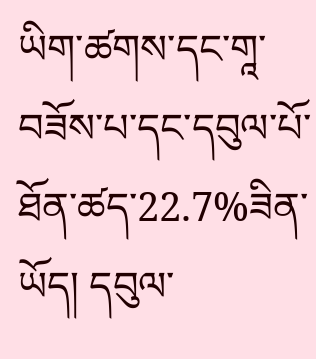ཡིག་ཚགས་དང་གཱ་བཟོས་པ་དང་དབུལ་པོ་ཐོན་ཚད་22.7%ཟིན་ཡོད། དབུལ་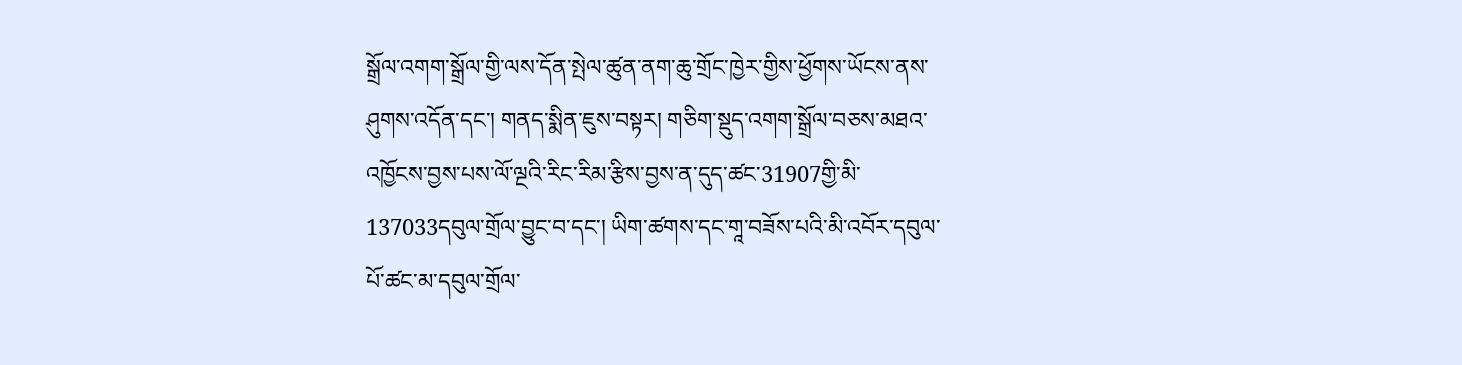སྒྲོལ་འགག་སྒྲོལ་གྱི་ལས་དོན་སྤེལ་ཚུན་ནག་ཆུ་གྲོང་ཁྱེར་གྱིས་ཕྱོགས་ཡོངས་ནས་ཤུགས་འདོན་དང་། གནད་སྨིན་ཇུས་བསྟར། གཅིག་སྡུད་འགག་སྒྲོལ་བཅས་མཐའ་འཁྱོངས་བྱས་པས་ལོ་ལྔའི་རིང་རིམ་རྩིས་བྱས་ན་དུད་ཚང་31907གྱི་མི་137033དབུལ་གྲོལ་བྱུང་བ་དང་། ཡིག་ཚགས་དང་གཱ་བཟོས་པའི་མི་འབོར་དབུལ་པོ་ཚང་མ་དབུལ་གྲོལ་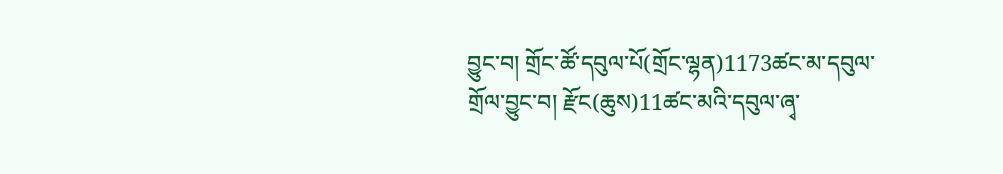བྱུང་བ། གྲོང་ཚོ་དབུལ་པོ(གྲོང་ལྷན)1173ཚང་མ་དབུལ་གྲོལ་བྱུང་བ། རྫོང(ཆུས)11ཚང་མའི་དབུལ་ཞྭ་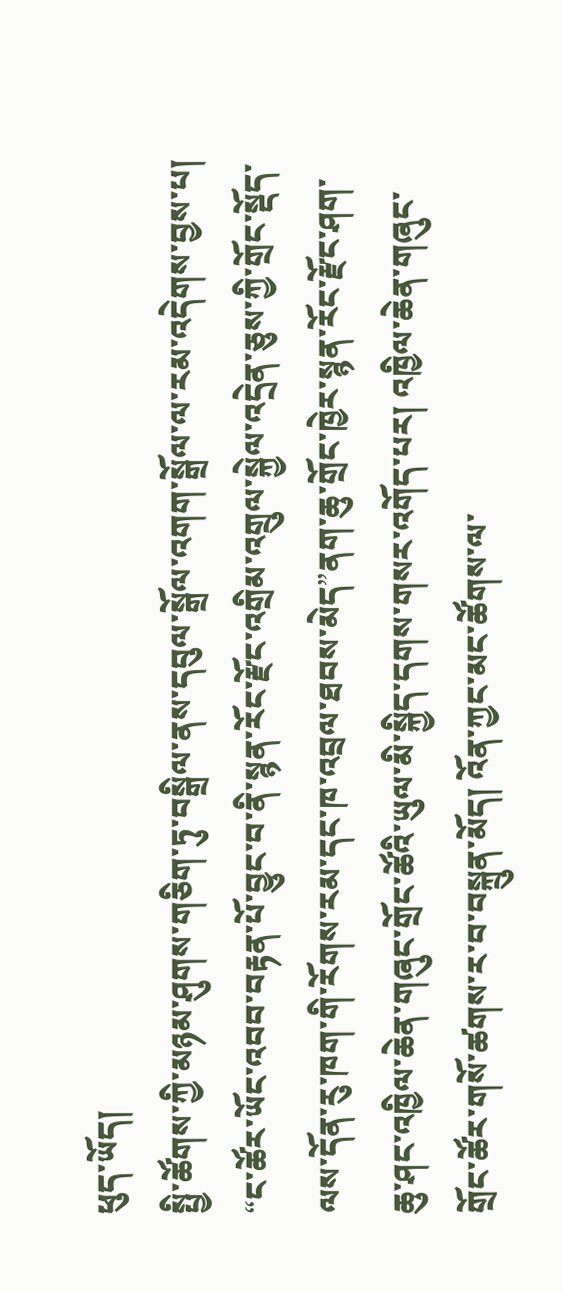ཕུད་ཡོད།
སྤྱི་ཚོགས་ཀྱི་མཉམ་ཤུགས་གཅིག་ཏུ་བསྒྲིལ་ནས་དབུལ་སྒྲོལ་འགག་སྒྲོལ་ལ་རམ་འདེགས་བྱས་པ།
“ང་ཚོར་ཡོང་འབབ་བརྟན་པོ་བྱུང་བ་ནི་སྙན་རོང་རྫོང་འགྲིམ་འགྲུལ་སྐྱེལ་འདྲེན་ཅུས་ཀྱི་གྲོང་སྡོད་ལས་དོན་རུ་ཁག་གི་རོགས་རམ་དང་ཁ་འབྲལ་ཐབས་མེད”ནག་ཆུ་གྲོང་ཁྱེར་སྙན་རོང་རྫོང་ཤག་ཆུ་ཤང་འཁྱིལ་ཆེན་གཞུང་གྲོང་ཚོའི་ཡུལ་མི་སྐྱིད་དགས་གསར་འགོད་པར། འཁྱིལ་ཆེན་གཞུང་གྲོང་ཚོར་གསོ་ཚགས་ར་བ་བསྐྲུན་མོད། འོན་ཀྱང་མང་ཚོགས་ལ་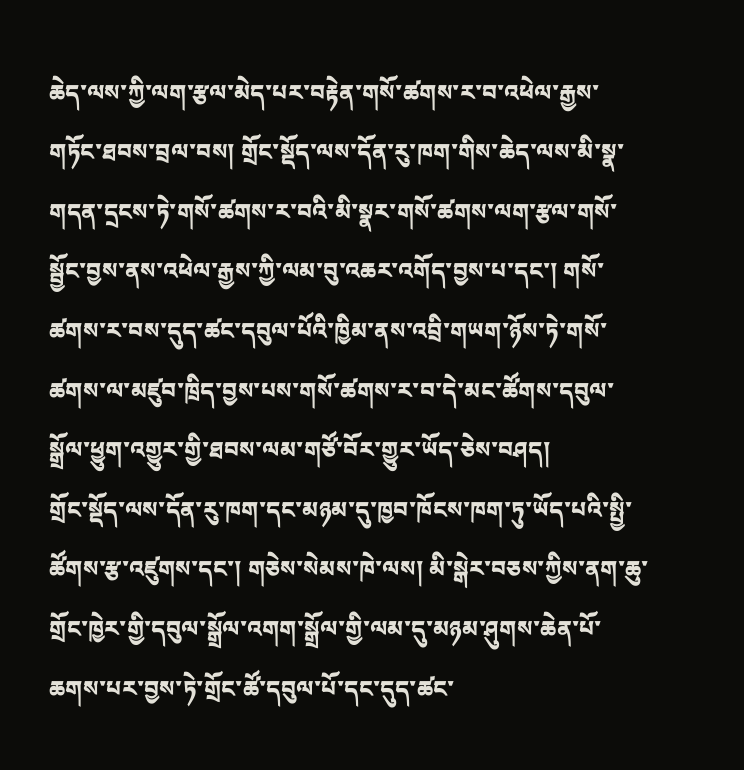ཆེད་ལས་ཀྱི་ལག་རྩལ་མེད་པར་བརྟེན་གསོ་ཚགས་ར་བ་འཕེལ་རྒྱས་གཏོང་ཐབས་བྲལ་བས། གྲོང་སྡོད་ལས་དོན་རུ་ཁག་གིས་ཆེད་ལས་མི་སྣ་གདན་དྲངས་ཏེ་གསོ་ཚགས་ར་བའི་མི་སྣར་གསོ་ཚགས་ལག་རྩལ་གསོ་སྦྱོང་བྱས་ནས་འཕེལ་རྒྱས་ཀྱི་ལམ་བུ་འཆར་འགོད་བྱས་པ་དང་། གསོ་ཚགས་ར་བས་དུད་ཚང་དབུལ་པོའི་ཁྱིམ་ནས་འབྲི་གཡག་ཉོས་ཏེ་གསོ་ཚགས་ལ་མཛུབ་ཁྲིད་བྱས་པས་གསོ་ཚགས་ར་བ་དེ་མང་ཚོགས་དབུལ་སྒྲོལ་ཕྱུག་འགྱུར་གྱི་ཐབས་ལམ་གཙོ་བོར་གྱུར་ཡོད་ཅེས་བཤད།
གྲོང་སྡོད་ལས་དོན་རུ་ཁག་དང་མཉམ་དུ་ཁྱབ་ཁོངས་ཁག་ཏུ་ཡོད་པའི་སྤྱི་ཚོགས་རྩ་འཛུགས་དང་། གཅེས་སེམས་ཁེ་ལས། མི་སྒེར་བཅས་ཀྱིས་ནག་ཆུ་གྲོང་ཁྱེར་གྱི་དབུལ་སྒྲོལ་འགག་སྒྲོལ་གྱི་ལམ་དུ་མཉམ་ཤུགས་ཆེན་པོ་ཆགས་པར་བྱས་ཏེ་གྲོང་ཚོ་དབུལ་པོ་དང་དུད་ཚང་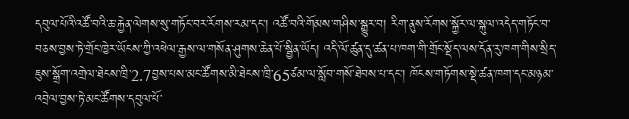དབུལ་པོའི་འཚོ་བའི་ཆ་རྐྱེན་ལེགས་སུ་གཏོང་བར་རོགས་རམ་དང་། འཚོ་བའི་གོམས་གཤིས་སྒྱུར་བ། རིག་ནུས་རོགས་སྐྱོར་ལ་སྐུལ་འདེད་གཏོང་བ་བཅས་བྱས་ཏེ་གྲོང་ཁྱེར་ཡོངས་ཀྱི་འཕེལ་རྒྱས་ལ་གསོན་ཤུགས་ཆེན་པོ་སྦྱིན་ཡོད། འདི་ལོ་ཚུན་དུ་ཚན་པ་ཁག་གི་གྲོང་སྡོད་ལས་དོན་རུ་ཁག་གིས་སྲིད་ཇུས་སྒྲོག་འགྲེལ་ཐེངས་ཁྲི་2.7བྱས་པས་མང་ཚོགས་མི་ཐེངས་ཁྲི་65ཙམ་ལ་སློབ་གསོ་ཐེབས་པ་དང་། ཁོངས་གཏོགས་སྡེ་ཚན་ཁག་དང་མཉམ་འབྲེལ་བྱས་ཏེ་མང་ཚོགས་དབུལ་པོ་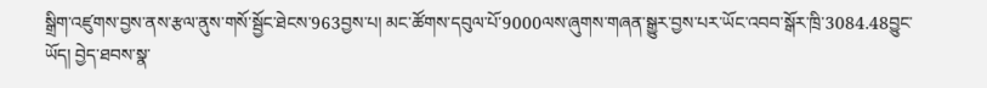སྒྲིག་འཛུགས་བྱས་ནས་རྩལ་ནུས་གསོ་སྦྱོང་ཐེངས་963བྱས་པ། མང་ཚོགས་དབུལ་པོ་9000ལས་ཞུགས་གཞན་སྒྱུར་བྱས་པར་ཡོང་འབབ་སྒོར་ཁྲི་3084.48བྱུང་ཡོད། བྱེད་ཐབས་སྣ་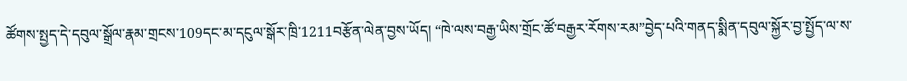ཚོགས་སྤྱད་དེ་དབུལ་སྒྲོལ་རྣམ་གྲངས་109དང་མ་དངུལ་སྒོར་ཁྲི་1211བརྩོན་ལེན་བྱས་ཡོད། “ཁེ་ལས་བརྒྱ་ཡིས་གྲོང་ཚོ་བརྒྱར་རོགས་རམ”བྱེད་པའི་གནད་སྨིན་དབུལ་སྐྱོར་བྱ་སྤྱོད་ལ་ས་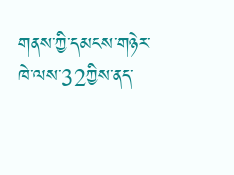གནས་ཀྱི་དམངས་གཉེར་ཁེ་ལས་32ཀྱིས་ནད་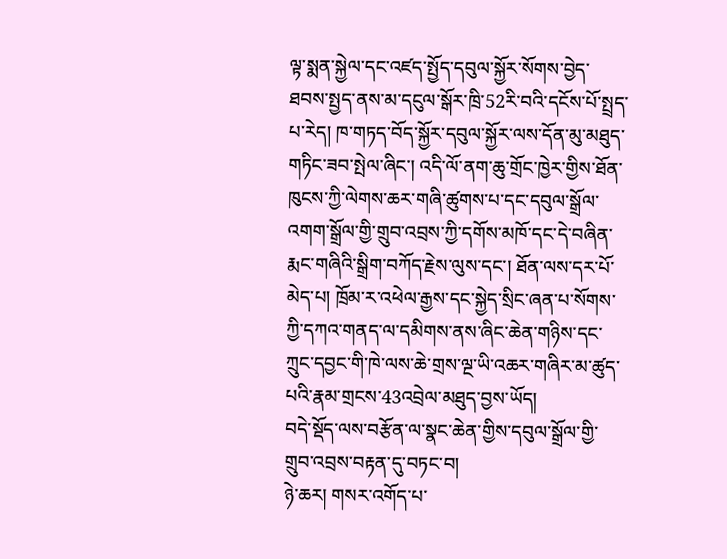ལྟ་སྨན་སྐྱེལ་དང་འཛད་སྤྱོད་དབུལ་སྐྱོར་སོགས་བྱེད་ཐབས་སྤྱད་ནས་མ་དངུལ་སྒོར་ཁྲི་52རི་བའི་དངོས་པོ་སྤྲད་པ་རེད། ཁ་གཏད་བོད་སྐྱོར་དབུལ་སྐྱོར་ལས་དོན་མུ་མཐུད་གཏིང་ཟབ་སྤེལ་ཞིང་། འདི་ལོ་ནག་ཆུ་གྲོང་ཁྱེར་གྱིས་ཐོན་ཁུངས་ཀྱི་ལེགས་ཆར་གཞི་ཚུགས་པ་དང་དབུལ་སྒྲོལ་འགག་སྒྲོལ་གྱི་གྲུབ་འབྲས་ཀྱི་དགོས་མཁོ་དང་དེ་བཞིན་རྨང་གཞིའི་སྒྲིག་བཀོད་རྗེས་ལུས་དང་། ཐོན་ལས་དར་པོ་མེད་པ། ཁྲོམ་ར་འཕེལ་རྒྱས་དང་སྐྱེད་སྲིང་ཞན་པ་སོགས་ཀྱི་དཀའ་གནད་ལ་དམིགས་ནས་ཞིང་ཆེན་གཉིས་དང་ཀྲུང་དབྱང་གི་ཁེ་ལས་ཆེ་གྲས་ལྔ་ཡི་འཆར་གཞིར་མ་ཚུད་པའི་རྣམ་གྲངས་43འབྲེལ་མཐུད་བྱས་ཡོད།
བདེ་སྡོད་ལས་བརྩོན་ལ་སྣང་ཆེན་གྱིས་དབུལ་སྒྲོལ་གྱི་གྲུབ་འབྲས་བརྟན་དུ་བཏང་བ།
ཉེ་ཆར། གསར་འགོད་པ་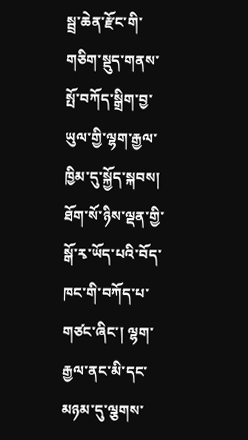སྦྲ་ཆེན་རྫོང་གི་གཅིག་སྡུད་གནས་སྤོ་བཀོད་སྒྲིག་བྱ་ཡུལ་གྱི་ལྷག་རྒྱལ་ཁྱིམ་དུ་སྐྱོད་སྐབས། ཐོག་སོ་ཉིས་ལྡན་གྱི་སྒོ་རྭ་ཡོད་པའི་བོད་ཁང་གི་བཀོད་པ་གཙང་ཞིང་། ལྷག་རྒྱལ་ནང་མི་དང་མཉམ་དུ་ལྕགས་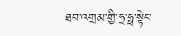ཐབ་འགྲམ་གྱི་ཧྲ་ཧྥ་སྟེང་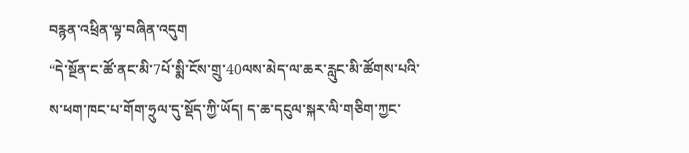བརྙན་འཕྲིན་ལྟ་བཞིན་འདུག
“དེ་སྔོན་ང་ཚོ་ནང་མི་7པོ་སྨི་ངོས་གྲུ་40ལས་མེད་ལ་ཆར་རླུང་མི་ཚོགས་པའི་ས་ཕག་ཁང་པ་གོག་ཧྲུལ་དུ་སྡོད་ཀྱི་ཡོད། ད་ཆ་དངུལ་སྐར་ལི་གཅིག་ཀྱང་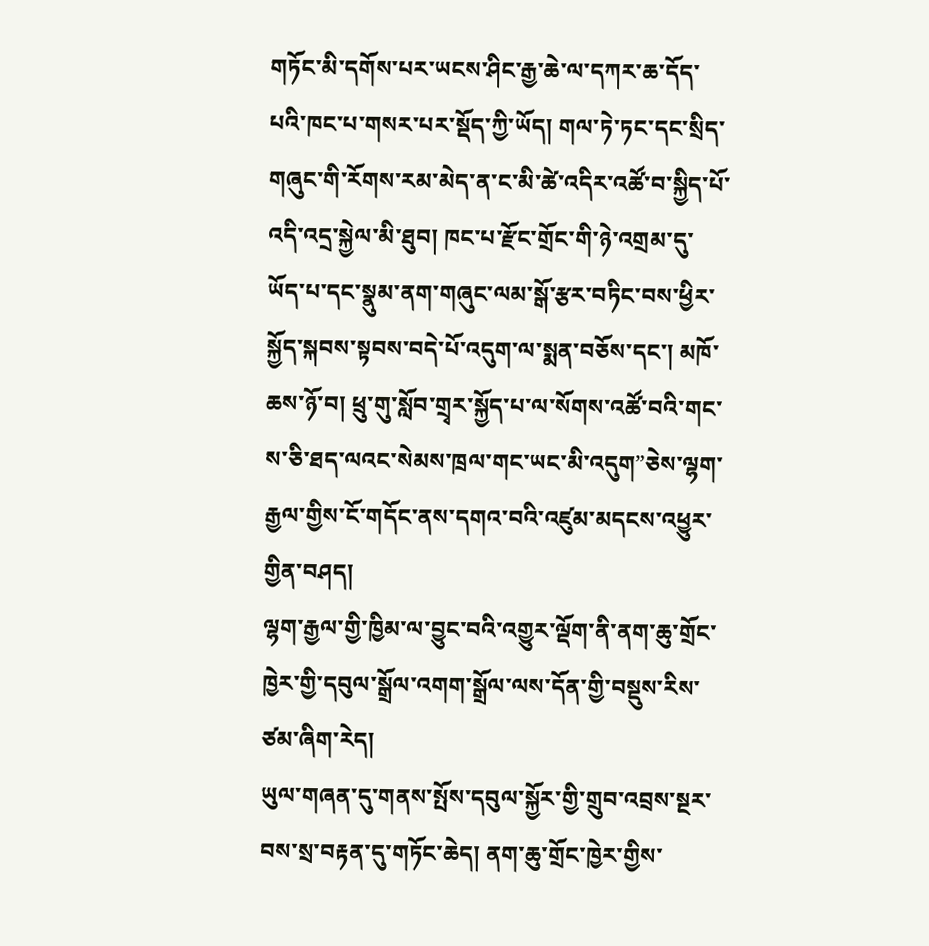གཏོང་མི་དགོས་པར་ཡངས་ཤིང་རྒྱ་ཆེ་ལ་དཀར་ཆ་དོད་པའི་ཁང་པ་གསར་པར་སྡོད་ཀྱི་ཡོད། གལ་ཏེ་ཏང་དང་སྲིད་གཞུང་གི་རོགས་རམ་མེད་ན་ང་མི་ཚེ་འདིར་འཚོ་བ་སྐྱིད་པོ་འདི་འདྲ་སྐྱེལ་མི་ཐུབ། ཁང་པ་རྫོང་གྲོང་གི་ཉེ་འགྲམ་དུ་ཡོད་པ་དང་སྣུམ་ནག་གཞུང་ལམ་སྒོ་རྩར་བཏིང་བས་ཕྱིར་སྐྱོད་སྐབས་སྟབས་བདེ་པོ་འདུག་ལ་སྨན་བཅོས་དང་། མཁོ་ཆས་ཉོ་བ། ཕྲུ་གུ་སློབ་གྲྭར་སྐྱོད་པ་ལ་སོགས་འཚོ་བའི་གང་ས་ཅི་ཐད་ལའང་སེམས་ཁྲལ་གང་ཡང་མི་འདུག”ཅེས་ལྷག་རྒྱལ་གྱིས་ངོ་གདོང་ནས་དགའ་བའི་འཛུམ་མདངས་འཕྱུར་གྱིན་བཤད།
ལྷག་རྒྱལ་གྱི་ཁྱིམ་ལ་བྱུང་བའི་འགྱུར་ལྡོག་ནི་ནག་ཆུ་གྲོང་ཁྱེར་གྱི་དབུལ་སྒྲོལ་འགག་སྒྲོལ་ལས་དོན་གྱི་བསྡུས་རིས་ཙམ་ཞིག་རེད།
ཡུལ་གཞན་དུ་གནས་སྤོས་དབུལ་སྐྱོར་གྱི་གྲུབ་འབྲས་སྔར་བས་སྲ་བརྟན་དུ་གཏོང་ཆེད། ནག་ཆུ་གྲོང་ཁྱེར་གྱིས་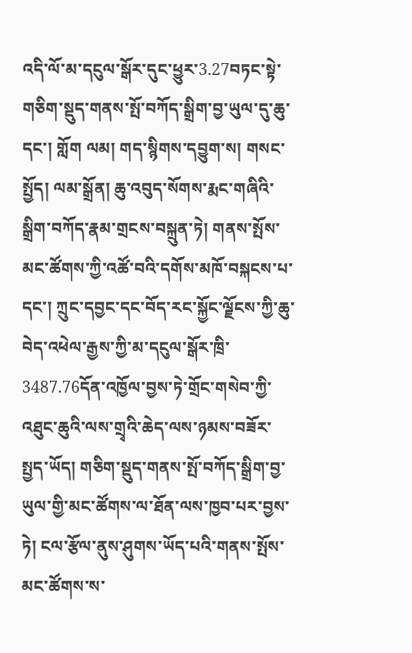འདི་ལོ་མ་དངུལ་སྒོར་དུང་ཕྱུར་3.27བཏང་སྟེ་གཅིག་སྡུད་གནས་སྤོ་བཀོད་སྒྲིག་བྱ་ཡུལ་དུ་ཆུ་དང་། གློག ལམ། གད་སྙིགས་དབྱུག་ས། གསང་སྤྱོད། ལམ་སྒྲོན། ཆུ་འབུད་སོགས་རྨང་གཞིའི་སྒྲིག་བཀོད་རྣམ་གྲངས་བསྐྲུན་ཏེ། གནས་སྤོས་མང་ཚོགས་ཀྱི་འཚོ་བའི་དགོས་མཁོ་བསྐངས་པ་དང་། ཀྲུང་དབྱང་དང་བོད་རང་སྐྱོང་ལྗོངས་ཀྱི་ཆུ་བེད་འཕེལ་རྒྱས་ཀྱི་མ་དངུལ་སྒོར་ཁྲི་3487.76དོན་འཁྱོལ་བྱས་ཏེ་གྲོང་གསེབ་ཀྱི་འཐུང་ཆུའི་ལས་གྲྭའི་ཆེད་ལས་ཉམས་བཟོར་སྤྱད་ཡོད། གཅིག་སྡུད་གནས་སྤོ་བཀོད་སྒྲིག་བྱ་ཡུལ་གྱི་མང་ཚོགས་ལ་ཐོན་ལས་ཁྱབ་པར་བྱས་ཏེ། ངལ་རྩོལ་ནུས་ཤུགས་ཡོད་པའི་གནས་སྤོས་མང་ཚོགས་ས་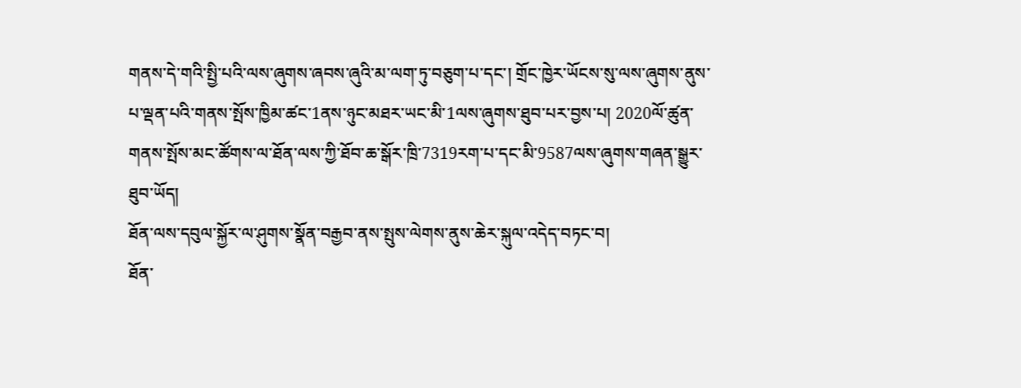གནས་དེ་གའི་སྤྱི་པའི་ལས་ཞུགས་ཞབས་ཞུའི་མ་ལག་ཏུ་བཅུག་པ་དང་། གྲོང་ཁྱེར་ཡོངས་སུ་ལས་ཞུགས་ནུས་པ་ལྡན་པའི་གནས་སྤོས་ཁྱིམ་ཚང་1ནས་ཉུང་མཐར་ཡང་མི་1ལས་ཞུགས་ཐུབ་པར་བྱས་པ། 2020ལོ་ཚུན་གནས་སྤོས་མང་ཚོགས་ལ་ཐོན་ལས་ཀྱི་ཐོབ་ཆ་སྒོར་ཁྲི་7319རག་པ་དང་མི་9587ལས་ཞུགས་གཞན་སྒྱུར་ཐུབ་ཡོད།
ཐོན་ལས་དབུལ་སྐྱོར་ལ་ཤུགས་སྣོན་བརྒྱབ་ནས་སྤུས་ལེགས་ནུས་ཆེར་སྐུལ་འདེད་བཏང་བ།
ཐོན་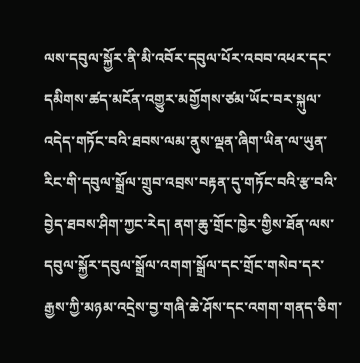ལས་དབུལ་སྐྱོར་ནི་མི་འབོར་དབུལ་པོར་འབབ་འཕར་དང་དམིགས་ཚད་མངོན་འགྱུར་མགྱོགས་ཙམ་ཡོང་བར་སྐུལ་འདེད་གཏོང་བའི་ཐབས་ལམ་ནུས་ལྡན་ཞིག་ཡིན་ལ་ཡུན་རིང་གི་དབུལ་སྒྲོལ་གྲུབ་འབྲས་བརྟན་དུ་གཏོང་བའི་རྩ་བའི་བྱེད་ཐབས་ཤིག་ཀྱང་རེད། ནག་ཆུ་གྲོང་ཁྱེར་གྱིས་ཐོན་ལས་དབུལ་སྐྱོར་དབུལ་སྒྲོལ་འགག་སྒྲོལ་དང་གྲོང་གསེབ་དར་རྒྱས་ཀྱི་མཉམ་འདྲེས་བྱ་གཞི་ཆེ་ཤོས་དང་འགག་གནད་ཅིག་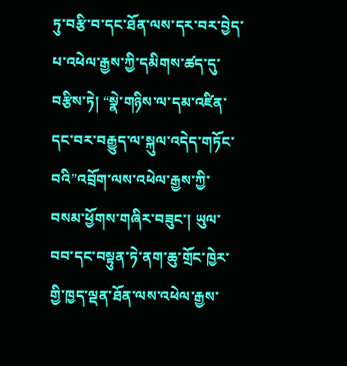ཏུ་བརྩི་བ་དང་ཐོན་ལས་དར་བར་བྱེད་པ་འཕེལ་རྒྱས་ཀྱི་དམིགས་ཚད་དུ་བརྩིས་ཏེ། “སྣེ་གཉིས་ལ་དམ་འཛིན་དང་བར་བརྒྱུད་ལ་སྐུལ་འདེད་གཏོང་བའི”འབྲོག་ལས་འཕེལ་རྒྱས་ཀྱི་བསམ་ཕྱོགས་གཞིར་བཟུང་། ཡུལ་བབ་དང་བསྟུན་ཏེ་ནག་ཆུ་གྲོང་ཁྱེར་གྱི་ཁྱད་ལྡན་ཐོན་ལས་འཕེལ་རྒྱས་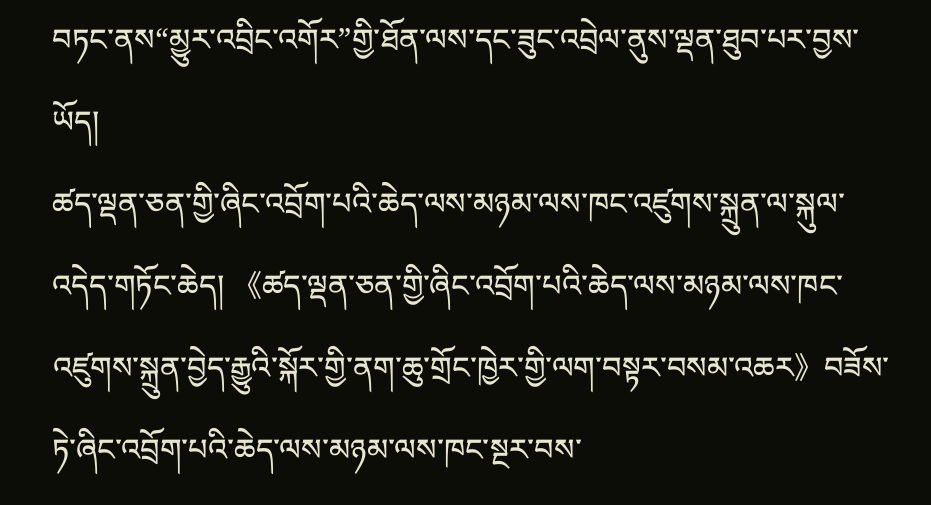བཏང་ནས“མྱུར་འབྲིང་འགོར”གྱི་ཐོན་ལས་དང་ཟུང་འབྲེལ་ནུས་ལྡན་ཐུབ་པར་བྱས་ཡོད།
ཚད་ལྡན་ཅན་གྱི་ཞིང་འབྲོག་པའི་ཆེད་ལས་མཉམ་ལས་ཁང་འཛུགས་སྐྲུན་ལ་སྐུལ་འདེད་གཏོང་ཆེད། 《ཚད་ལྡན་ཅན་གྱི་ཞིང་འབྲོག་པའི་ཆེད་ལས་མཉམ་ལས་ཁང་འཛུགས་སྐྲུན་བྱེད་རྒྱུའི་སྐོར་གྱི་ནག་ཆུ་གྲོང་ཁྱེར་གྱི་ལག་བསྟར་བསམ་འཆར》བཟོས་ཏེ་ཞིང་འབྲོག་པའི་ཆེད་ལས་མཉམ་ལས་ཁང་སྔར་བས་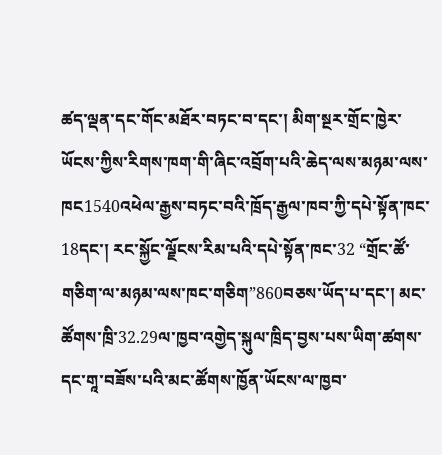ཚད་ལྡན་དང་གོང་མཐོར་བཏང་བ་དང་། མིག་སྔར་གྲོང་ཁྱེར་ཡོངས་ཀྱིས་རིགས་ཁག་གི་ཞིང་འབྲོག་པའི་ཆེད་ལས་མཉམ་ལས་ཁང1540འཕེལ་རྒྱས་བཏང་བའི་ཁྲོད་རྒྱལ་ཁབ་ཀྱི་དཔེ་སྟོན་ཁང་18དང་། རང་སྐྱོང་ལྗོངས་རིམ་པའི་དཔེ་སྟོན་ཁང་32 “གྲོང་ཚོ་གཅིག་ལ་མཉམ་ལས་ཁང་གཅིག”860བཅས་ཡོད་པ་དང་། མང་ཚོགས་ཁྲི་32.29ལ་ཁྱབ་འགྱེད་སྐུལ་ཁྲིད་བྱས་པས་ཡིག་ཚགས་དང་གཱ་བཟོས་པའི་མང་ཚོགས་ཁྱོན་ཡོངས་ལ་ཁྱབ་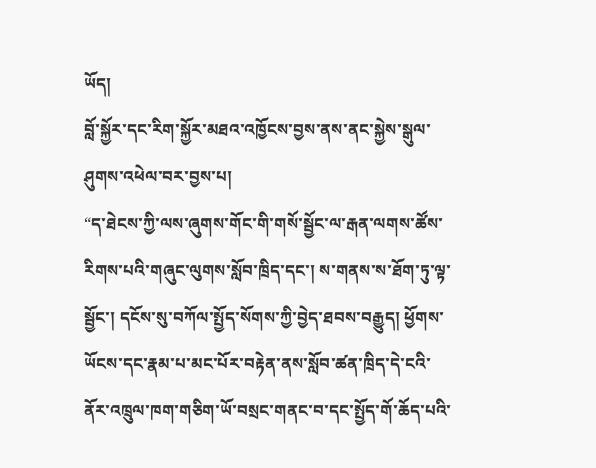ཡོད།
བློ་སྐྱོར་དང་རིག་སྐྱོར་མཐའ་འཁྱོངས་བྱས་ནས་ནང་སྐྱེས་སྒུལ་ཤུགས་འཕེལ་བར་བྱས་པ།
“ད་ཐེངས་ཀྱི་ལས་ཞུགས་གོང་གི་གསོ་སྦྱོང་ལ་རྒན་ལགས་ཚོས་རིགས་པའི་གཞུང་ལུགས་སློབ་ཁྲིད་དང་། ས་གནས་ས་ཐོག་ཏུ་ལྟ་སྦྱོང་། དངོས་སུ་བཀོལ་སྤྱོད་སོགས་ཀྱི་བྱེད་ཐབས་བརྒྱུད། ཕྱོགས་ཡོངས་དང་རྣམ་པ་མང་པོར་བརྟེན་ནས་སློབ་ཚན་ཁྲིད་དེ་ངའི་ནོར་འཁྲུལ་ཁག་གཅིག་ཡོ་བསྲང་གནང་བ་དང་སྤྱོད་གོ་ཆོད་པའི་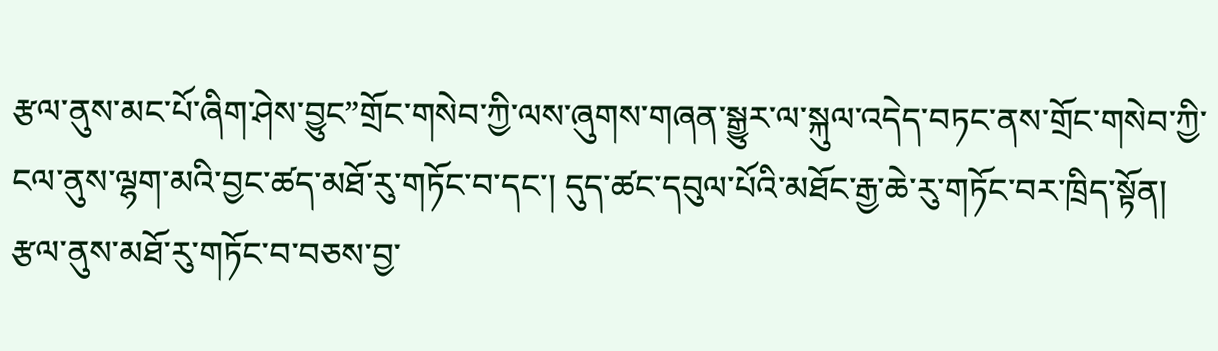རྩལ་ནུས་མང་པོ་ཞིག་ཤེས་བྱུང”གྲོང་གསེབ་ཀྱི་ལས་ཞུགས་གཞན་སྒྱུར་ལ་སྐུལ་འདེད་བཏང་ནས་གྲོང་གསེབ་ཀྱི་ངལ་ནུས་ལྷག་མའི་བྱང་ཚད་མཐོ་རུ་གཏོང་བ་དང་། དུད་ཚང་དབུལ་པོའི་མཐོང་རྒྱ་ཆེ་རུ་གཏོང་བར་ཁྲིད་སྟོན། རྩལ་ནུས་མཐོ་རུ་གཏོང་བ་བཅས་བྱ་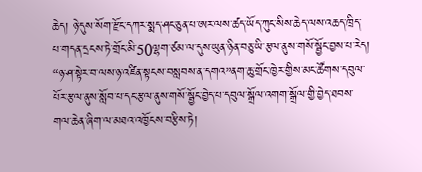ཆེད། ཉེ་དུས་སོག་རྫོང་དཀར་སྨད་ཤང་ཅུན་པ་ཨར་ལས་ཚད་ཡོད་ཀུང་སིས་ཆེད་ལས་འཆད་ཁྲིད་པ་གདན་དྲངས་ཏེ་གྲོང་མི་50ལྷག་ཙམ་ལ་དུས་ཡུན་ཉིན་བཅུ་ཡི་རྩལ་ནུས་གསོ་སྦྱོང་བྱས་པ་རེད།
“ཉ་ཤ་སྟེར་བ་ལས་ཉ་འཛིན་སྟངས་བསླབས་ན་དགའ”ནག་ཆུ་གྲོང་ཁྱེར་གྱིས་མང་ཚོགས་དབུལ་པོར་རྩལ་ནུས་སློབ་པ་དང་རྩལ་ནུས་གསོ་སྦྱོང་བྱེད་པ་དབུལ་སྒྲོལ་འགག་སྒྲོལ་གྱི་བྱེད་ཐབས་གལ་ཆེན་ཞིག་ལ་མཐའ་འཁྱོངས་བརྩིས་ཏེ།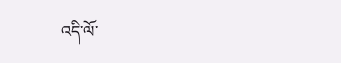འདི་ལོ་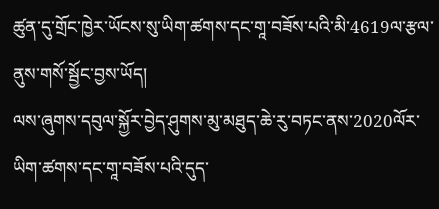ཚུན་དུ་གྲོང་ཁྱེར་ཡོངས་སུ་ཡིག་ཚགས་དང་གཱ་བཟོས་པའི་མི་4619ལ་རྩལ་ནུས་གསོ་སྦྱོང་བྱས་ཡོད།
ལས་ཞུགས་དབུལ་སྐྱོར་བྱེད་ཤུགས་མུ་མཐུད་ཆེ་རུ་བཏང་ནས་2020ལོར་ཡིག་ཚགས་དང་གཱ་བཟོས་པའི་དུད་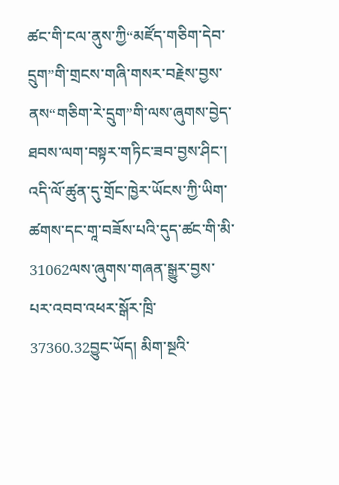ཚང་གི་ངལ་ནུས་ཀྱི“མཛོད་གཅིག་དེབ་དྲུག”གི་གྲངས་གཞི་གསར་བརྗེས་བྱས་ནས“གཅིག་རེ་དྲུག”གི་ལས་ཞུགས་བྱེད་ཐབས་ལག་བསྟར་གཏིང་ཟབ་བྱས་ཤིང་། འདི་ལོ་ཚུན་དུ་གྲོང་ཁྱེར་ཡོངས་ཀྱི་ཡིག་ཚགས་དང་གཱ་བཟོས་པའི་དུད་ཚང་གི་མི་31062ལས་ཞུགས་གཞན་སྒྱུར་བྱས་པར་འབབ་འཕར་སྒོར་ཁྲི་37360.32བྱུང་ཡོད། མིག་སྔའི་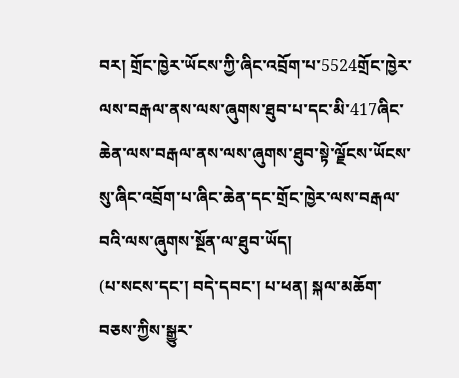བར། གྲོང་ཁྱེར་ཡོངས་ཀྱི་ཞིང་འབྲོག་པ་5524གྲོང་ཁྱེར་ལས་བརྒལ་ནས་ལས་ཞུགས་ཐུབ་པ་དང་མི་417ཞིང་ཆེན་ལས་བརྒལ་ནས་ལས་ཞུགས་ཐུབ་སྟེ་ལྗོངས་ཡོངས་སུ་ཞིང་འབྲོག་པ་ཞིང་ཆེན་དང་གྲོང་ཁྱེར་ལས་བརྒལ་བའི་ལས་ཞུགས་སྔོན་ལ་ཐུབ་ཡོད།
(པ་སངས་དང་། བདེ་དབང་། པ་ཕན། སྐལ་མཆོག་བཅས་ཀྱིས་སྒྱུར་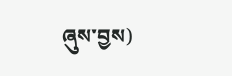ཞུས་བྱས)